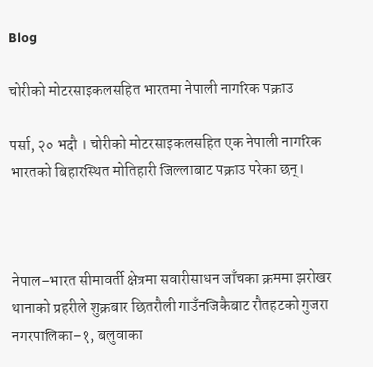Blog

चोरीको मोटरसाइकलसहित भारतमा नेपाली नागरिक पक्राउ

पर्सा, २० भदौ । चोरीको मोटरसाइकलसहित एक नेपाली नागरिक भारतको बिहारस्थित मोतिहारी जिल्लाबाट पक्राउ परेका छन्।



नेपाल–भारत सीमावर्ती क्षेत्रमा सवारीसाधन जाँचका क्रममा झरोखर थानाको प्रहरीले शुक्रबार छितरौली गाउँनजिकैबाट रौतहटको गुजरा नगरपालिका–१, बलुवाका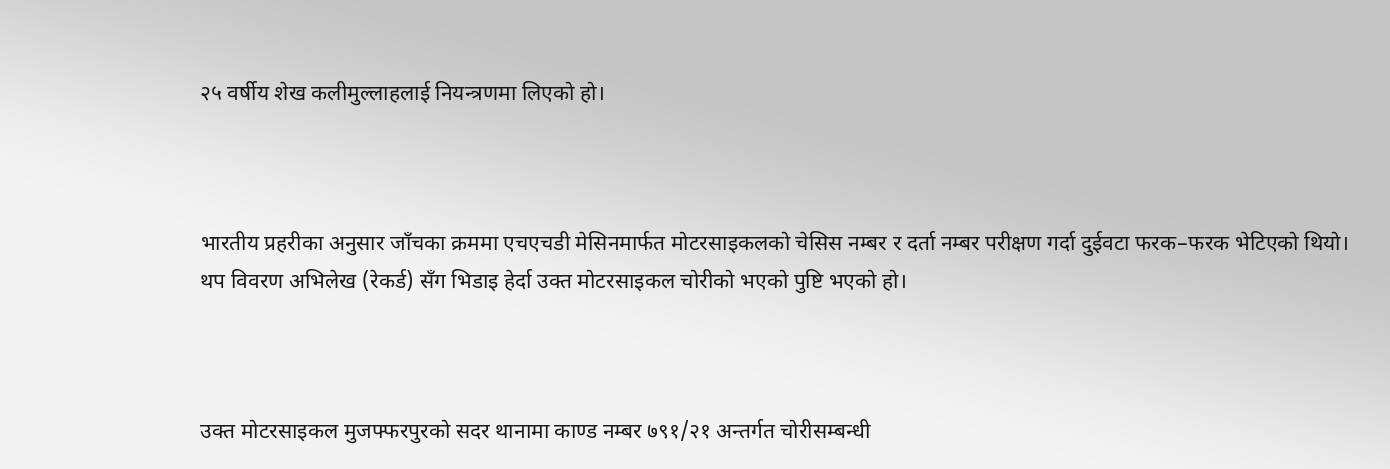२५ वर्षीय शेख कलीमुल्लाहलाई नियन्त्रणमा लिएको हो।



भारतीय प्रहरीका अनुसार जाँचका क्रममा एचएचडी मेसिनमार्फत मोटरसाइकलको चेसिस नम्बर र दर्ता नम्बर परीक्षण गर्दा दुईवटा फरक–फरक भेटिएको थियो। थप विवरण अभिलेख (रेकर्ड) सँग भिडाइ हेर्दा उक्त मोटरसाइकल चोरीको भएको पुष्टि भएको हो।



उक्त मोटरसाइकल मुजफ्फरपुरको सदर थानामा काण्ड नम्बर ७९१/२१ अन्तर्गत चोरीसम्बन्धी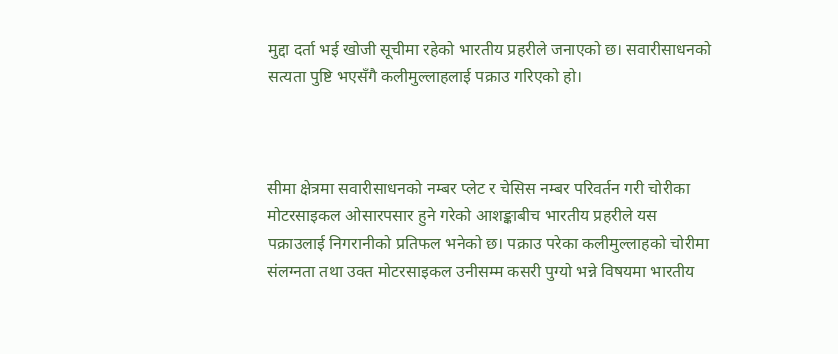मुद्दा दर्ता भई खोजी सूचीमा रहेको भारतीय प्रहरीले जनाएको छ। सवारीसाधनको सत्यता पुष्टि भएसँगै कलीमुल्लाहलाई पक्राउ गरिएको हो।



सीमा क्षेत्रमा सवारीसाधनको नम्बर प्लेट र चेसिस नम्बर परिवर्तन गरी चोरीका मोटरसाइकल ओसारपसार हुने गरेको आशङ्काबीच भारतीय प्रहरीले यस पक्राउलाई निगरानीको प्रतिफल भनेको छ। पक्राउ परेका कलीमुल्लाहको चोरीमा संलग्नता तथा उक्त मोटरसाइकल उनीसम्म कसरी पुग्यो भन्ने विषयमा भारतीय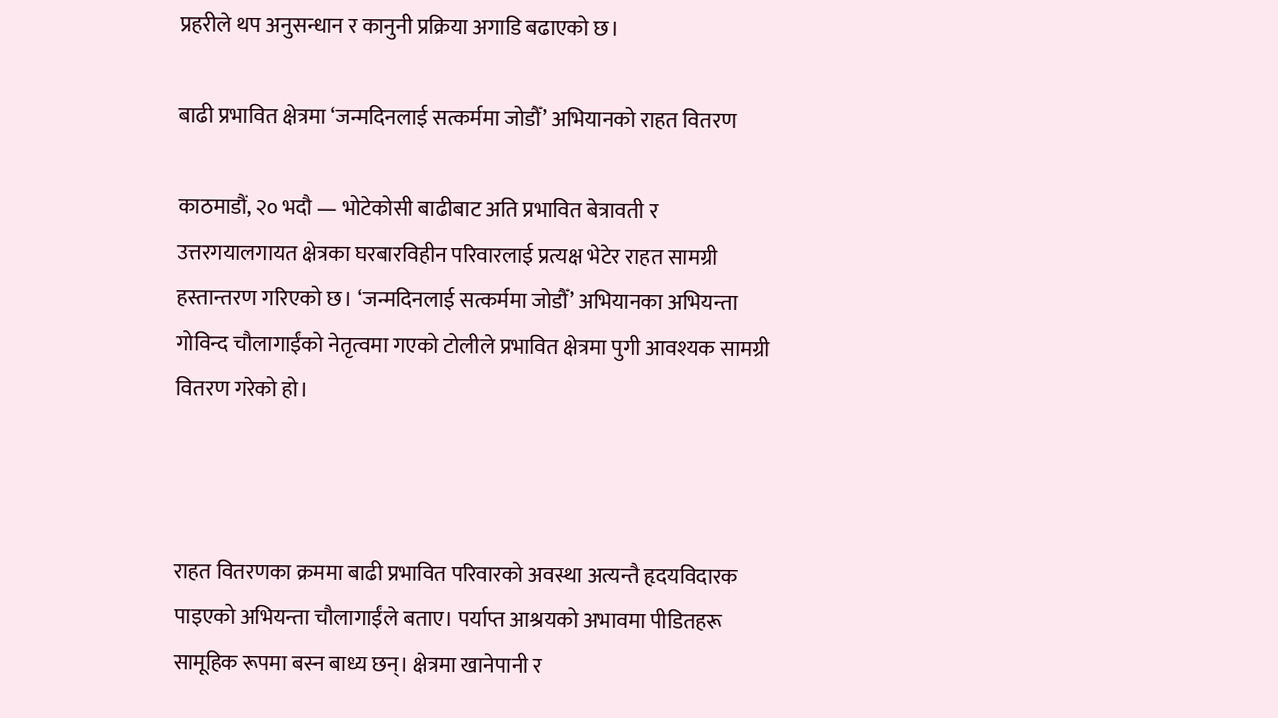प्रहरीले थप अनुसन्धान र कानुनी प्रक्रिया अगाडि बढाएको छ।

बाढी प्रभावित क्षेत्रमा ‘जन्मदिनलाई सत्कर्ममा जोडौँ’ अभियानको राहत वितरण

काठमाडौं, २० भदौ — भोटेकोसी बाढीबाट अति प्रभावित बेत्रावती र उत्तरगयालगायत क्षेत्रका घरबारविहीन परिवारलाई प्रत्यक्ष भेटेर राहत सामग्री हस्तान्तरण गरिएको छ। ‘जन्मदिनलाई सत्कर्ममा जोडौँ’ अभियानका अभियन्ता गोविन्द चौलागाईंको नेतृत्वमा गएको टोलीले प्रभावित क्षेत्रमा पुगी आवश्यक सामग्री वितरण गरेको हो।



राहत वितरणका क्रममा बाढी प्रभावित परिवारको अवस्था अत्यन्तै हृदयविदारक पाइएको अभियन्ता चौलागाईंले बताए। पर्याप्त आश्रयको अभावमा पीडितहरू सामूहिक रूपमा बस्न बाध्य छन्। क्षेत्रमा खानेपानी र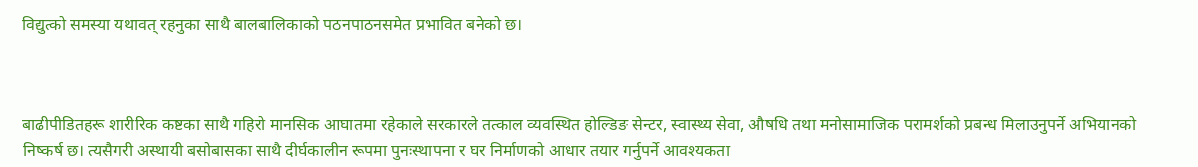विद्युत्को समस्या यथावत् रहनुका साथै बालबालिकाको पठनपाठनसमेत प्रभावित बनेको छ।



बाढीपीडितहरू शारीरिक कष्टका साथै गहिरो मानसिक आघातमा रहेकाले सरकारले तत्काल व्यवस्थित होल्डिङ सेन्टर, स्वास्थ्य सेवा, औषधि तथा मनोसामाजिक परामर्शको प्रबन्ध मिलाउनुपर्ने अभियानको निष्कर्ष छ। त्यसैगरी अस्थायी बसोबासका साथै दीर्घकालीन रूपमा पुनःस्थापना र घर निर्माणको आधार तयार गर्नुपर्ने आवश्यकता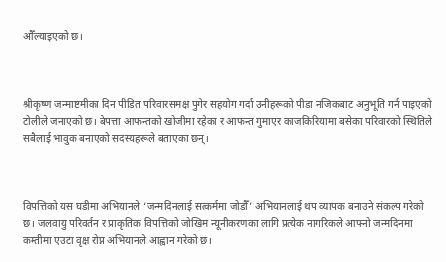औँल्याइएको छ।



श्रीकृष्ण जन्माष्टमीका दिन पीडित परिवारसमक्ष पुगेर सहयोग गर्दा उनीहरूको पीडा नजिकबाट अनुभूति गर्न पाइएको टोलीले जनाएको छ। बेपत्ता आफन्तको खोजीमा रहेका र आफन्त गुमाएर काजकिरियामा बसेका परिवारको स्थितिले सबैलाई भावुक बनाएको सदस्यहरूले बताएका छन्।



विपत्तिको यस घडीमा अभियानले ‘जन्मदिनलाई सत्कर्ममा जोडौँ’ अभियानलाई थप व्यापक बनाउने संकल्प गरेको छ। जलवायु परिवर्तन र प्राकृतिक विपत्तिको जोखिम न्यूनीकरणका लागि प्रत्येक नागरिकले आफ्नो जन्मदिनमा कम्तीमा एउटा वृक्ष रोप्न अभियानले आह्वान गरेको छ।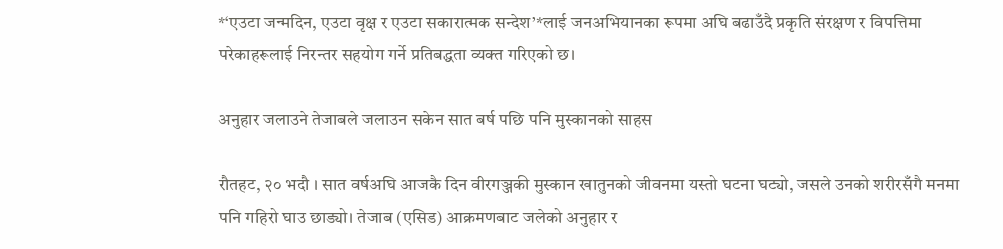*‘एउटा जन्मदिन, एउटा वृक्ष र एउटा सकारात्मक सन्देश’*लाई जनअभियानका रूपमा अघि बढाउँदै प्रकृति संरक्षण र विपत्तिमा परेकाहरूलाई निरन्तर सहयोग गर्ने प्रतिबद्धता व्यक्त गरिएको छ।

अनुहार जलाउने तेजाबले जलाउन सकेन सात बर्ष पछि पनि मुस्कानको साहस

रौतहट, २० भदौ । सात वर्षअघि आजकै दिन वीरगञ्जकी मुस्कान खातुनको जीवनमा यस्तो घटना घट्यो, जसले उनको शरीरसँगै मनमा पनि गहिरो घाउ छाड्यो। तेजाब (एसिड) आक्रमणबाट जलेको अनुहार र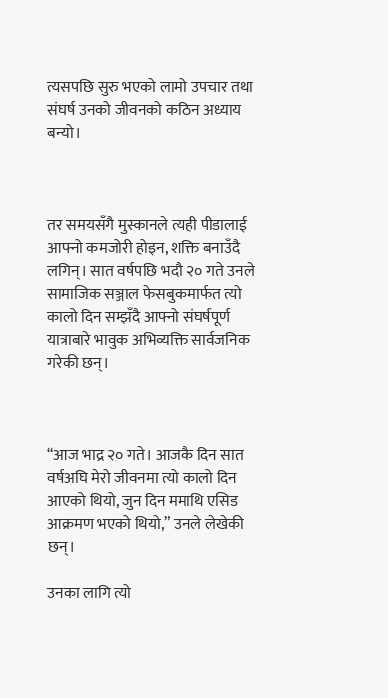त्यसपछि सुरु भएको लामो उपचार तथा संघर्ष उनको जीवनको कठिन अध्याय बन्यो।



तर समयसँगै मुस्कानले त्यही पीडालाई आफ्नो कमजोरी होइन, शक्ति बनाउँदै लगिन्। सात वर्षपछि भदौ २० गते उनले सामाजिक सञ्जाल फेसबुकमार्फत त्यो कालो दिन सम्झँदै आफ्नो संघर्षपूर्ण यात्राबारे भावुक अभिव्यक्ति सार्वजनिक गरेकी छन्।



“आज भाद्र २० गते। आजकै दिन सात वर्षअघि मेरो जीवनमा त्यो कालो दिन आएको थियो, जुन दिन ममाथि एसिड आक्रमण भएको थियो,” उनले लेखेकी छन्।

उनका लागि त्यो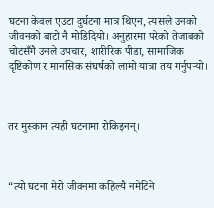घटना केवल एउटा दुर्घटना मात्र थिएन, त्यसले उनको जीवनको बाटो नै मोडिदियो। अनुहारमा परेको तेजाबको चोटसँगै उनले उपचार, शारीरिक पीडा, सामाजिक दृष्टिकोण र मानसिक संघर्षको लामो यात्रा तय गर्नुपर्‍यो।



तर मुस्कान त्यही घटनामा रोकिइनन्।



“त्यो घटना मेरो जीवनमा कहिल्यै नमेटिने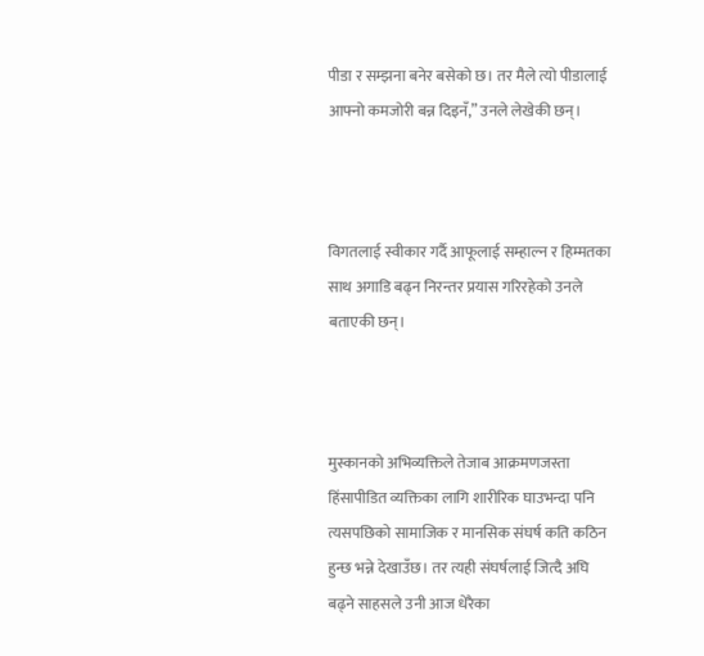पीडा र सम्झना बनेर बसेको छ। तर मैले त्यो पीडालाई आफ्नो कमजोरी बन्न दिइनँ,” उनले लेखेकी छन्।



विगतलाई स्वीकार गर्दै आफूलाई सम्हाल्न र हिम्मतका साथ अगाडि बढ्न निरन्तर प्रयास गरिरहेको उनले बताएकी छन्।



मुस्कानको अभिव्यक्तिले तेजाब आक्रमणजस्ता हिंसापीडित व्यक्तिका लागि शारीरिक घाउभन्दा पनि त्यसपछिको सामाजिक र मानसिक संघर्ष कति कठिन हुन्छ भन्ने देखाउँछ। तर त्यही संघर्षलाई जित्दै अघि बढ्ने साहसले उनी आज धेरैका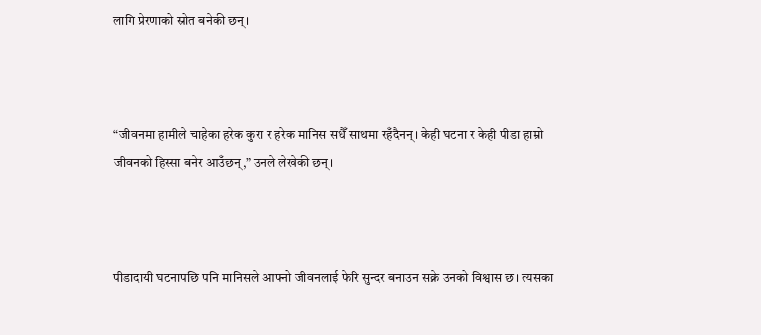लागि प्रेरणाको स्रोत बनेकी छन्।



“जीवनमा हामीले चाहेका हरेक कुरा र हरेक मानिस सधैँ साथमा रहँदैनन्। केही घटना र केही पीडा हाम्रो जीवनको हिस्सा बनेर आउँछन्,” उनले लेखेकी छन्।



पीडादायी घटनापछि पनि मानिसले आफ्नो जीवनलाई फेरि सुन्दर बनाउन सक्ने उनको विश्वास छ। त्यसका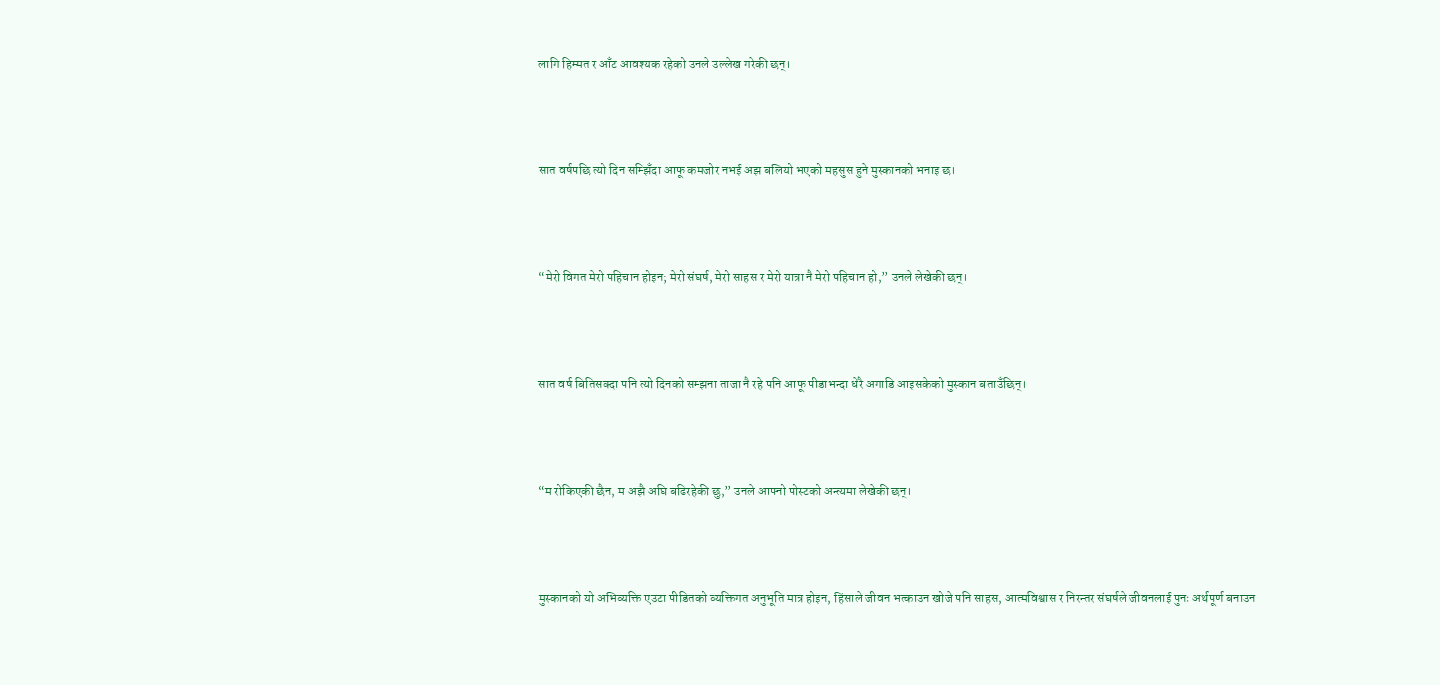लागि हिम्मत र आँट आवश्यक रहेको उनले उल्लेख गरेकी छन्।



सात वर्षपछि त्यो दिन सम्झिँदा आफू कमजोर नभई अझ बलियो भएको महसुस हुने मुस्कानको भनाइ छ।



“मेरो विगत मेरो पहिचान होइन; मेरो संघर्ष, मेरो साहस र मेरो यात्रा नै मेरो पहिचान हो,” उनले लेखेकी छन्।



सात वर्ष बितिसक्दा पनि त्यो दिनको सम्झना ताजा नै रहे पनि आफू पीडाभन्दा धेरै अगाडि आइसकेको मुस्कान बताउँछिन्।



“म रोकिएकी छैन, म अझै अघि बढिरहेकी छु,” उनले आफ्नो पोस्टको अन्त्यमा लेखेकी छन्।



मुस्कानको यो अभिव्यक्ति एउटा पीडितको व्यक्तिगत अनुभूति मात्र होइन, हिंसाले जीवन भत्काउन खोजे पनि साहस, आत्मविश्वास र निरन्तर संघर्षले जीवनलाई पुनः अर्थपूर्ण बनाउन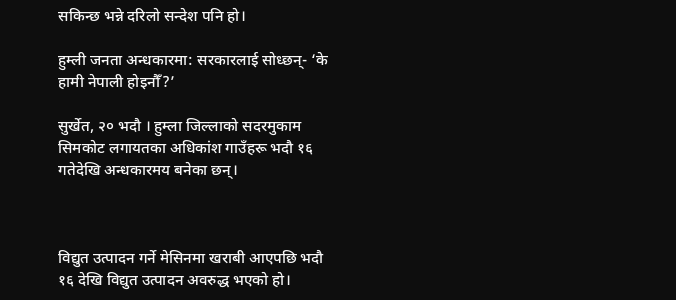सकिन्छ भन्ने दरिलो सन्देश पनि हो।

हुम्ली जनता अन्धकारमा: सरकारलाई सोध्छन्- ‘के हामी नेपाली होइनौँ?’

सुर्खेत, २० भदौ । हुम्ला जिल्लाको सदरमुकाम सिमकोट लगायतका अधिकांश गाउँहरू भदौ १६ गतेदेखि अन्धकारमय बनेका छन्।



विद्युत उत्पादन गर्ने मेसिनमा खराबी आएपछि भदौ १६ देखि विद्युत उत्पादन अवरुद्ध भएको हो।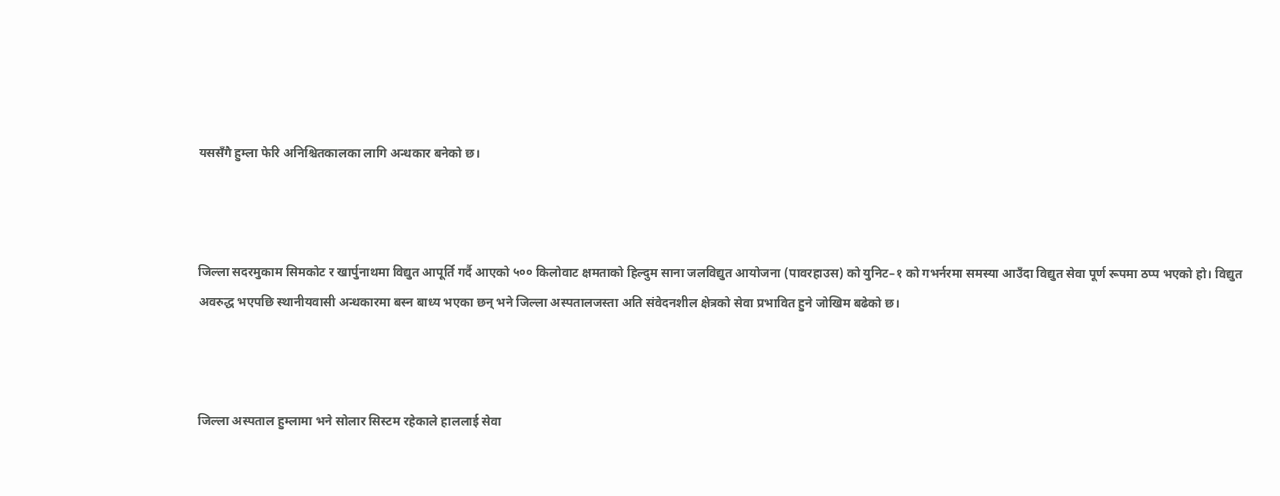यससँगै हुम्ला फेरि अनिश्चितकालका लागि अन्धकार बनेको छ।



जिल्ला सदरमुकाम सिमकोट र खार्पुनाथमा विद्युत आपूर्ति गर्दै आएको ५०० किलोवाट क्षमताको हिल्दुम साना जलविद्युत आयोजना (पावरहाउस) को युनिट–१ को गभर्नरमा समस्या आउँदा विद्युत सेवा पूर्ण रूपमा ठप्प भएको हो। विद्युत अवरुद्ध भएपछि स्थानीयवासी अन्धकारमा बस्न बाध्य भएका छन् भने जिल्ला अस्पतालजस्ता अति संवेदनशील क्षेत्रको सेवा प्रभावित हुने जोखिम बढेको छ।



जिल्ला अस्पताल हुम्लामा भने सोलार सिस्टम रहेकाले हाललाई सेवा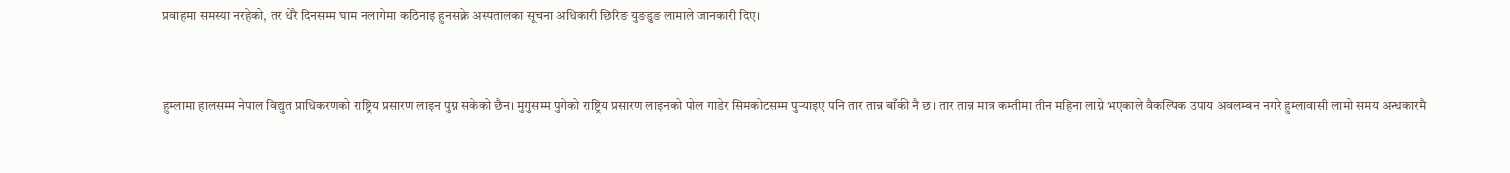प्रवाहमा समस्या नरहेको, तर धेरै दिनसम्म घाम नलागेमा कठिनाइ हुनसक्ने अस्पतालका सूचना अधिकारी छिरिङ युङडुङ लामाले जानकारी दिए।



हुम्लामा हालसम्म नेपाल विद्युत प्राधिकरणको राष्ट्रिय प्रसारण लाइन पुग्न सकेको छैन। मुगुसम्म पुगेको राष्ट्रिय प्रसारण लाइनको पोल गाडेर सिमकोटसम्म पुर्‍याइए पनि तार तान्न बाँकी नै छ। तार तान्न मात्र कम्तीमा तीन महिना लाग्ने भएकाले वैकल्पिक उपाय अवलम्बन नगरे हुम्लावासी लामो समय अन्धकारमै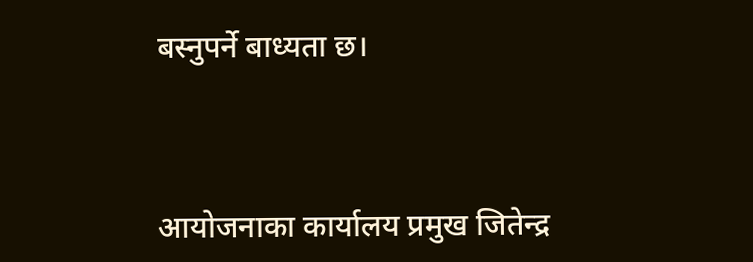बस्नुपर्ने बाध्यता छ।



आयोजनाका कार्यालय प्रमुख जितेन्द्र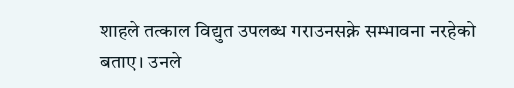शाहले तत्काल विद्युत उपलब्ध गराउनसक्ने सम्भावना नरहेको बताए। उनले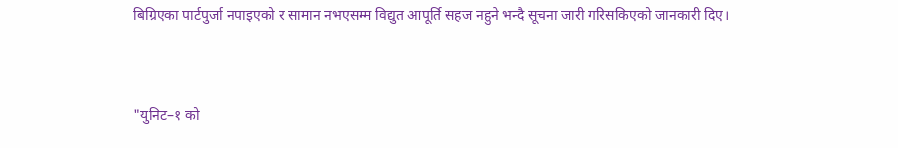बिग्रिएका पार्टपुर्जा नपाइएको र सामान नभएसम्म विद्युत आपूर्ति सहज नहुने भन्दै सूचना जारी गरिसकिएको जानकारी दिए।



"युनिट–१ को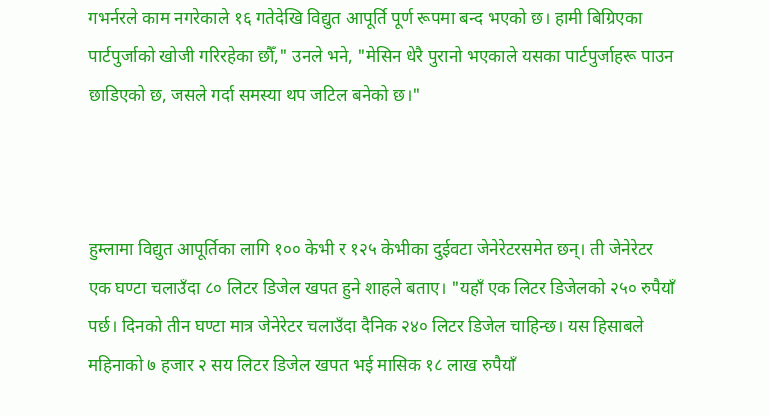गभर्नरले काम नगरेकाले १६ गतेदेखि विद्युत आपूर्ति पूर्ण रूपमा बन्द भएको छ। हामी बिग्रिएका पार्टपुर्जाको खोजी गरिरहेका छौँ," उनले भने, "मेसिन धेरै पुरानो भएकाले यसका पार्टपुर्जाहरू पाउन छाडिएको छ, जसले गर्दा समस्या थप जटिल बनेको छ।"



हुम्लामा विद्युत आपूर्तिका लागि १०० केभी र १२५ केभीका दुईवटा जेनेरेटरसमेत छन्। ती जेनेरेटर एक घण्टा चलाउँदा ८० लिटर डिजेल खपत हुने शाहले बताए। "यहाँ एक लिटर डिजेलको २५० रुपैयाँ पर्छ। दिनको तीन घण्टा मात्र जेनेरेटर चलाउँदा दैनिक २४० लिटर डिजेल चाहिन्छ। यस हिसाबले महिनाको ७ हजार २ सय लिटर डिजेल खपत भई मासिक १८ लाख रुपैयाँ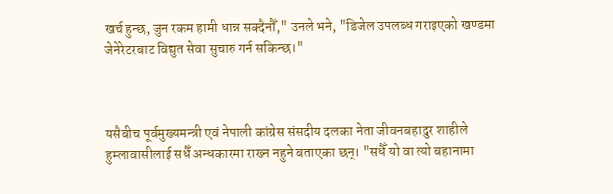खर्च हुन्छ, जुन रकम हामी धान्न सक्दैनौँ," उनले भने, "डिजेल उपलब्ध गराइएको खण्डमा जेनेरेटरबाट विद्युत सेवा सुचारु गर्न सकिन्छ।"



यसैबीच पूर्वमुख्यमन्त्री एवं नेपाली कांग्रेस संसदीय दलका नेता जीवनबहादुर शाहीले हुम्लावासीलाई सधैँ अन्धकारमा राख्न नहुने बताएका छन्। "सधैँ यो वा त्यो बहानामा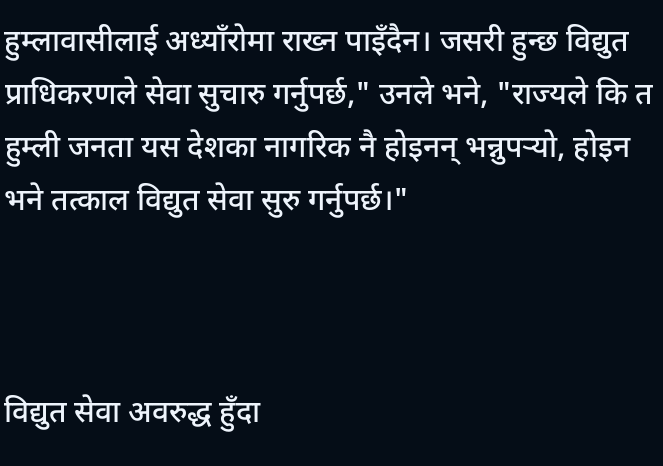हुम्लावासीलाई अध्याँरोमा राख्न पाइँदैन। जसरी हुन्छ विद्युत प्राधिकरणले सेवा सुचारु गर्नुपर्छ," उनले भने, "राज्यले कि त हुम्ली जनता यस देशका नागरिक नै होइनन् भन्नुपर्‍यो, होइन भने तत्काल विद्युत सेवा सुरु गर्नुपर्छ।"



विद्युत सेवा अवरुद्ध हुँदा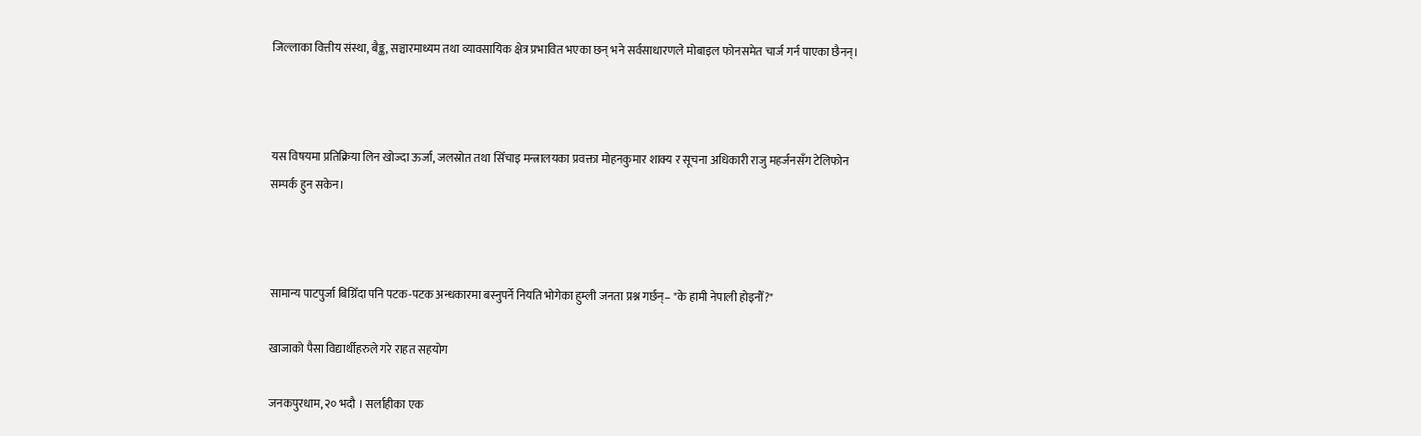जिल्लाका वित्तीय संस्था, बैङ्क, सञ्चारमाध्यम तथा व्यावसायिक क्षेत्र प्रभावित भएका छन् भने सर्वसाधारणले मोबाइल फोनसमेत चार्ज गर्न पाएका छैनन्।



यस विषयमा प्रतिक्रिया लिन खोज्दा ऊर्जा, जलस्रोत तथा सिँचाइ मन्त्रालयका प्रवक्ता मोहनकुमार शाक्य र सूचना अधिकारी राजु महर्जनसँग टेलिफोन सम्पर्क हुन सकेन।



सामान्य पाटपुर्जा बिग्रिँदा पनि पटक-पटक अन्धकारमा बस्नुपर्ने नियति भोगेका हुम्ली जनता प्रश्न गर्छन्– "के हामी नेपाली होइनौँ?"

खाजाको पैसा विद्यार्थीहरुले गरे राहत सहयोग

जनकपुरधाम, २० भदौ । सर्लाहीका एक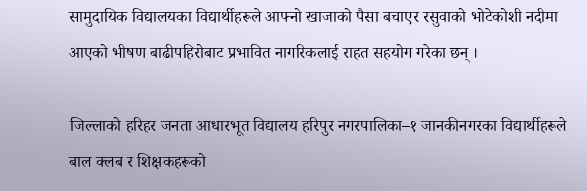सामुदायिक विद्यालयका विद्यार्थीहरूले आफ्नो खाजाको पैसा बचाएर रसुवाको भोटेकोशी नदीमा आएको भीषण बाढीपहिरोबाट प्रभावित नागरिकलाई राहत सहयोग गरेका छन् ।

जिल्लाको हरिहर जनता आधारभूत विद्यालय हरिपुर नगरपालिका–१ जानकीनगरका विद्यार्थीहरूले बाल क्लब र शिक्षकहरूको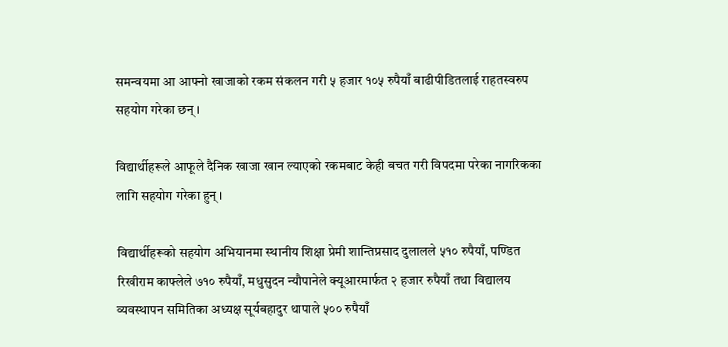समन्वयमा आ आफ्नो खाजाको रकम संकलन गरी ५ हजार १०५ रुपैयाँ बाढीपीडितलाई राहतस्वरुप सहयोग गरेका छन् ।

विद्यार्थीहरूले आफूले दैनिक खाजा खान ल्याएको रकमबाट केही बचत गरी विपदमा परेका नागरिकका लागि सहयोग गरेका हुन् ।

विद्यार्थीहरूको सहयोग अभियानमा स्थानीय शिक्षा प्रेमी शान्तिप्रसाद दुलालले ५१० रुपैयाँ, पण्डित रिखीराम काफ्लेले ७१० रुपैयाँ, मधुसुदन न्यौपानेले क्यूआरमार्फत २ हजार रुपैयाँ तथा विद्यालय व्यवस्थापन समितिका अध्यक्ष सूर्यबहादुर थापाले ५०० रुपैयाँ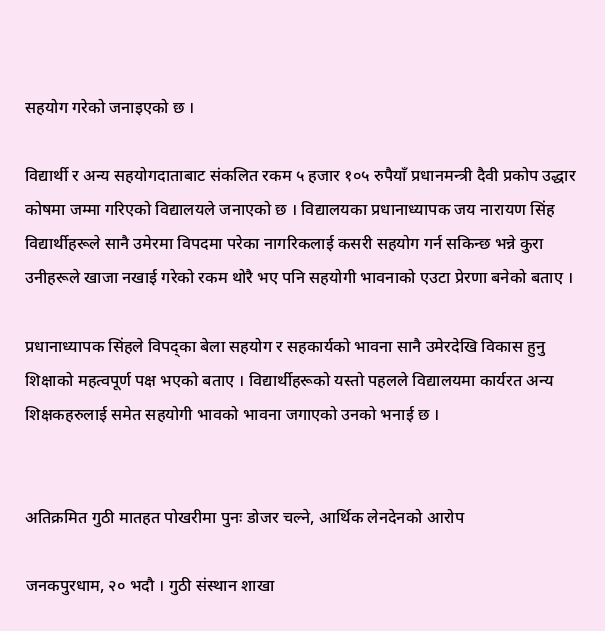सहयोग गरेको जनाइएको छ ।

विद्यार्थी र अन्य सहयोगदाताबाट संकलित रकम ५ हजार १०५ रुपैयाँ प्रधानमन्त्री दैवी प्रकोप उद्धार कोषमा जम्मा गरिएको विद्यालयले जनाएको छ । विद्यालयका प्रधानाध्यापक जय नारायण सिंह विद्यार्थीहरूले सानै उमेरमा विपदमा परेका नागरिकलाई कसरी सहयोग गर्न सकिन्छ भन्ने कुरा उनीहरूले खाजा नखाई गरेको रकम थोरै भए पनि सहयोगी भावनाको एउटा प्रेरणा बनेको बताए ।

प्रधानाध्यापक सिंहले विपद्का बेला सहयोग र सहकार्यको भावना सानै उमेरदेखि विकास हुनु शिक्षाको महत्वपूर्ण पक्ष भएको बताए । विद्यार्थीहरूको यस्तो पहलले विद्यालयमा कार्यरत अन्य शिक्षकहरुलाई समेत सहयोगी भावको भावना जगाएको उनको भनाई छ ।


अतिक्रमित गुठी मातहत पोखरीमा पुनः डोजर चल्ने, आर्थिक लेनदेनको आरोप

जनकपुरधाम, २० भदौ । गुठी संस्थान शाखा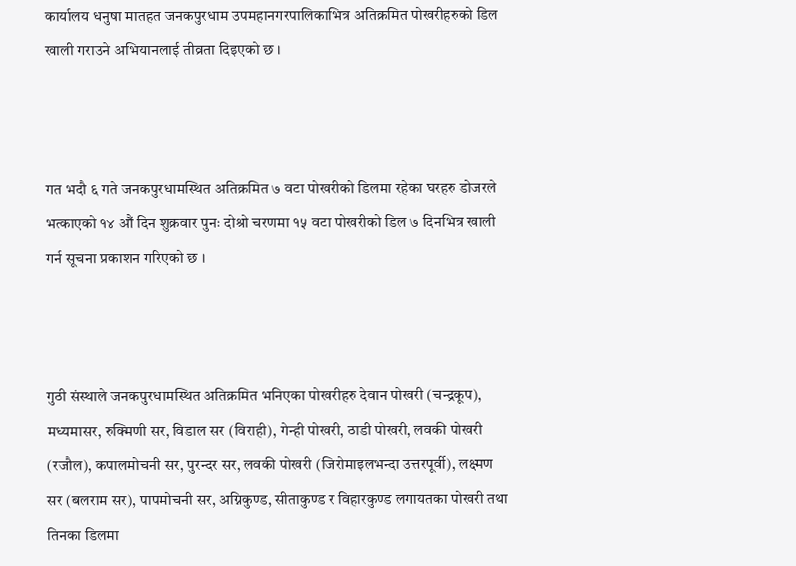कार्यालय धनुषा मातहत जनकपुरधाम उपमहानगरपालिकाभित्र अतिक्रमित पोखरीहरुको डिल खाली गराउने अभियानलाई तीव्रता दिइएको छ ।



गत भदौ ६ गते जनकपुरधामस्थित अतिक्रमित ७ वटा पोखरीको डिलमा रहेका घरहरु डोजरले भत्काएको १४ औं दिन शुक्रवार पुनः दोश्रो चरणमा १५ वटा पोखरीको डिल ७ दिनभित्र खाली गर्न सूचना प्रकाशन गरिएको छ ।



गुठी संस्थाले जनकपुरधामस्थित अतिक्रमित भनिएका पोखरीहरु देवान पोखरी (चन्द्रकूप), मध्यमासर, रुक्मिणी सर, विडाल सर (विराही), गेन्ही पोखरी, ठाडी पोखरी, लवकी पोखरी (रजौल), कपालमोचनी सर, पुरन्दर सर, लवकी पोखरी (जिरोमाइलभन्दा उत्तरपूर्वी), लक्ष्मण सर (बलराम सर), पापमोचनी सर, अग्निकुण्ड, सीताकुण्ड र विहारकुण्ड लगायतका पोखरी तथा तिनका डिलमा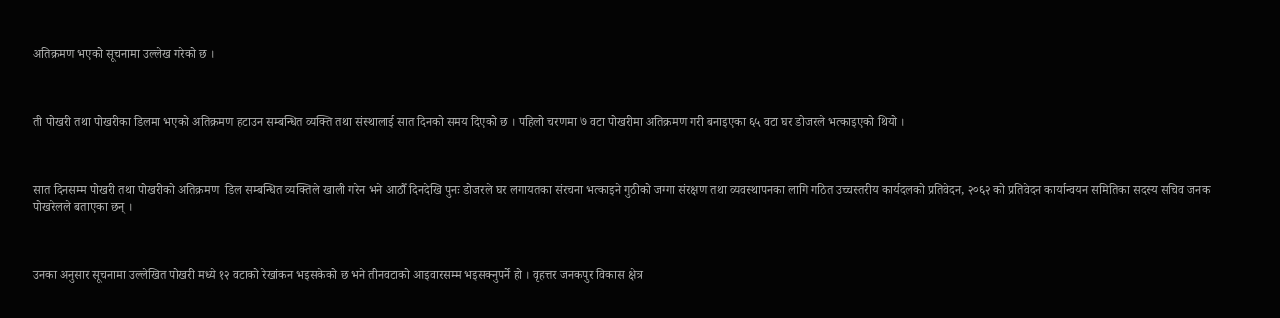अतिक्रमण भएको सूचनामा उल्लेख गरेको छ ।



ती पोखरी तथा पोखरीका डिलमा भएको अतिक्रमण हटाउन सम्बन्धित व्यक्ति तथा संस्थालाई सात दिनको समय दिएको छ । पहिलो चरणमा ७ वटा पोखरीमा अतिक्रमण गरी बनाइएका ६५ वटा घर डोजरले भत्काइएको थियो ।



सात दिनसम्म पोखरी तथा पोखरीको अतिक्रमण  डिल सम्बन्धित व्यक्तिले खाली गरेन भने आठौँ दिनदेखि पुनः डोजरले घर लगायतका संरचना भत्काइने गुठीको जग्गा संरक्षण तथा व्यवस्थापनका लागि गठित उच्चस्तरीय कार्यदलको प्रतिवेदन, २०६२ को प्रतिवेदन कार्यान्वयन समितिका सदस्य सचिव जनक पोखरेलले बताएका छन् ।



उनका अनुसार सूचनामा उल्लेखित पोखरी मध्ये १२ वटाको रेखांकन भइसकेको छ भने तीनवटाको आइवारसम्म भइसक्नुपर्ने हो । वृहत्तर जनकपुर विकास क्षेत्र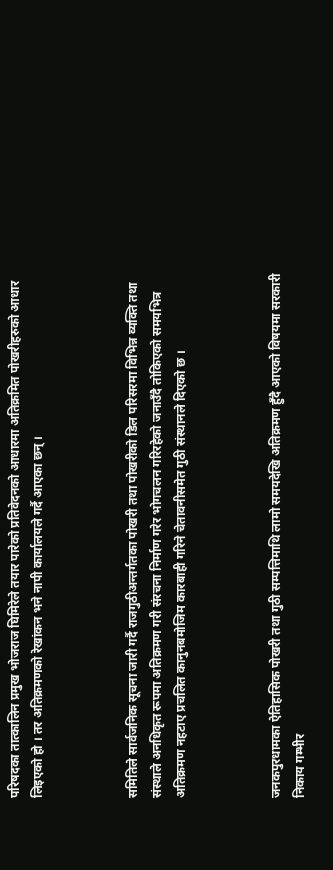परिषदका तात्कालिन प्रमुख भोजराज घिमिरेले तयार पारेको प्रतिवेदनको आधारमा अतिक्रमित पोखरीहरुको आधार लिइएको हो । तर अतिक्रमणको रेखांकन भने नापी कार्यालयले गर्दै आएका छन् ।



समितिले सार्वजनिक सूचना जारी गर्दै राजगुठीअन्तर्गतका पोखरी तथा पोखरीको डिल परिसरमा विभिन्न व्यक्ति तथा संस्थाले अनधिकृत रूपमा अतिक्रमण गरी संरचना निर्माण गरेर भोगचलन गरिरहेको जनाउँदै तोकिएको समयभित्र अतिक्रमण नहटाए प्रचलित कानुनबमोजिम कारबाही गरिने चेतावनीसमेत गुठी संस्थानले दिएको छ ।



जनकपुरधामका ऐतिहासिक पोखरी तथा गुठी सम्पत्तिमाथि लामो समयदेखि अतिक्रमण हुँदै आएको विषयमा सरकारी निकाय गम्भीर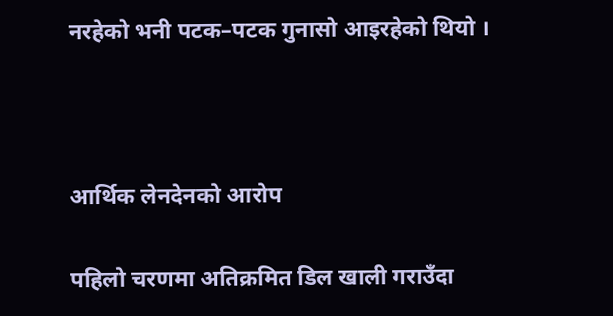नरहेको भनी पटक–पटक गुनासो आइरहेको थियो ।



आर्थिक लेनदेनको आरोप

पहिलो चरणमा अतिक्रमित डिल खाली गराउँदा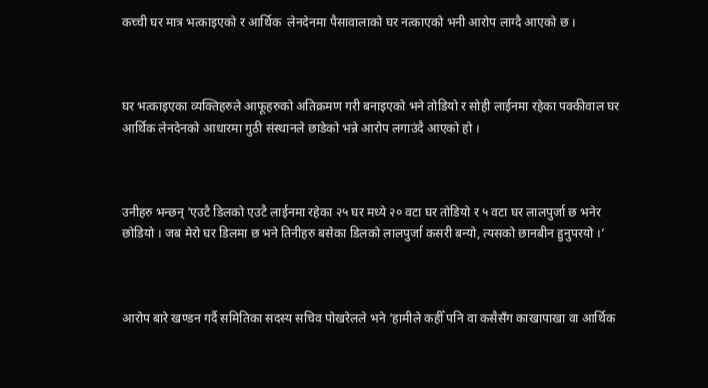कच्ची घर मात्र भत्काइएको र आर्थिक  लेनदेनमा पैसावालाको घर नत्काएको भनी आरोप लाग्दै आएको छ ।



घर भत्काइएका व्यक्तिहरुले आफूहरुको अतिक्रमण गरी बनाइएको भने तोडियो र सोही लाईनमा रहेका पक्कीवाल घर आर्थिक लेनदेनको आधारमा गुठी संस्थानले छाडेको भन्ने आरोप लगाउंदै आएको हो ।



उनीहरु भन्छन् ‘एउटै डिलको एउटै लाईनमा रहेका २५ घर मध्ये २० वटा घर तोडियो र ५ वटा घर लालपुर्जा छ भनेर छोडियो । जब मेरो घर डिलमा छ भने तिनीहरु बसेका डिलको लालपुर्जा कसरी बन्यो, त्यसको छानबीन हुनुपरयो ।’



आरोप बारे खण्डन गर्दै समितिका सदस्य सचिव पोखरेलले भने ‘हामीले कहीँ पनि वा कसैसँग काखापाखा वा आर्थिक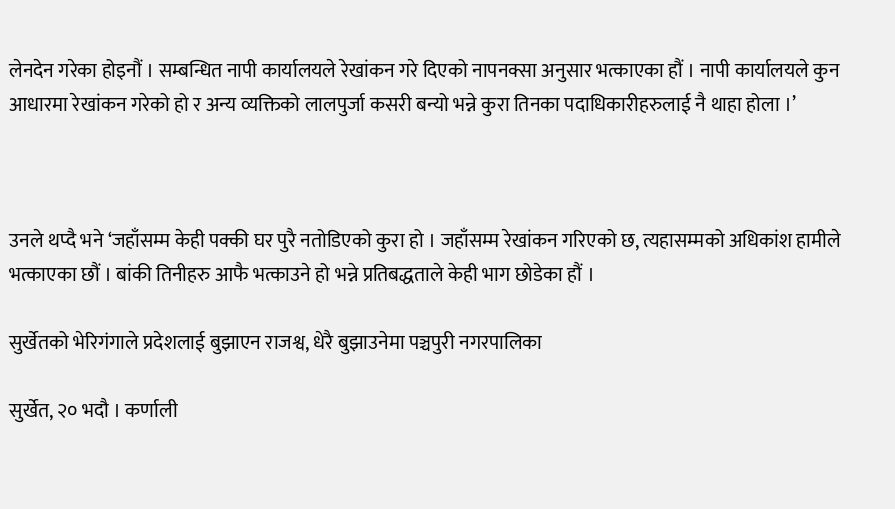लेनदेन गरेका होइनौं । सम्बन्धित नापी कार्यालयले रेखांकन गरे दिएको नापनक्सा अनुसार भत्काएका हौं । नापी कार्यालयले कुन आधारमा रेखांकन गरेको हो र अन्य व्यक्तिको लालपुर्जा कसरी बन्यो भन्ने कुरा तिनका पदाधिकारीहरुलाई नै थाहा होला ।’



उनले थप्दै भने ‘जहाँसम्म केही पक्की घर पुरै नतोडिएको कुरा हो । जहाँसम्म रेखांकन गरिएको छ, त्यहासम्मको अधिकांश हामीले भत्काएका छौं । बांकी तिनीहरु आफै भत्काउने हो भन्ने प्रतिबद्धताले केही भाग छोडेका हौं ।

सुर्खेतको भेरिगंगाले प्रदेशलाई बुझाएन राजश्व, धेरै बुझाउनेमा पञ्चपुरी नगरपालिका

सुर्खेत, २० भदौ । कर्णाली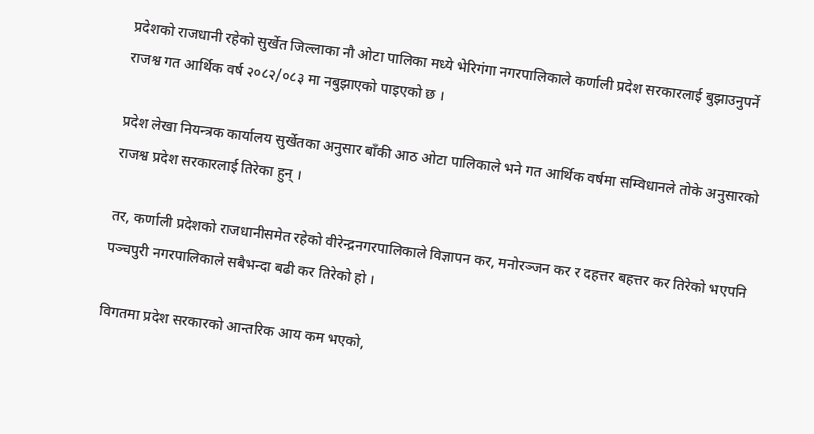प्रदेशको राजधानी रहेको सुर्खेत जिल्लाका नौ ओटा पालिका मध्ये भेरिगंगा नगरपालिकाले कर्णाली प्रदेश सरकारलाई बुझाउनुपर्ने राजश्व गत आर्थिक वर्ष २०८२/०८३ मा नबुझाएको पाइएको छ ।

प्रदेश लेखा नियन्त्रक कार्यालय सुर्खेतका अनुसार बाँकी आठ ओटा पालिकाले भने गत आर्थिक वर्षमा सम्विधानले तोके अनुसारको राजश्व प्रदेश सरकारलाई तिरेका हुन् ।

तर, कर्णाली प्रदेशको राजधानीसमेत रहेको वीरेन्द्रनगरपालिकाले विज्ञापन कर, मनोरञ्जन कर र दहत्तर बहत्तर कर तिरेको भएपनि पञ्चपुरी नगरपालिकाले सबैभन्दा बढी कर तिरेको हो ।

विगतमा प्रदेश सरकारको आन्तरिक आय कम भएको,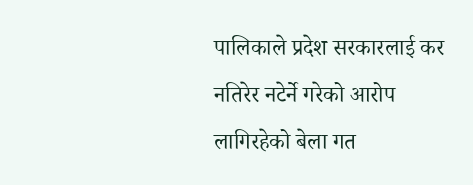पालिकाले प्रदेश सरकारलाई कर नतिरेर नटेर्ने गरेको आरोप लागिरहेको बेला गत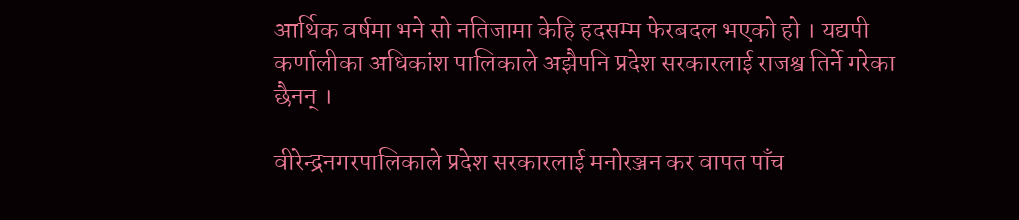आर्थिक वर्षमा भने सो नतिजामा केहि हदसम्म फेरबदल भएको हो । यद्यपी कर्णालीका अधिकांश पालिकाले अझैपनि प्रदेश सरकारलाई राजश्व तिर्ने गरेका छैनन् ।

वीरेन्द्रनगरपालिकाले प्रदेश सरकारलाई मनोरञ्जन कर वापत पाँच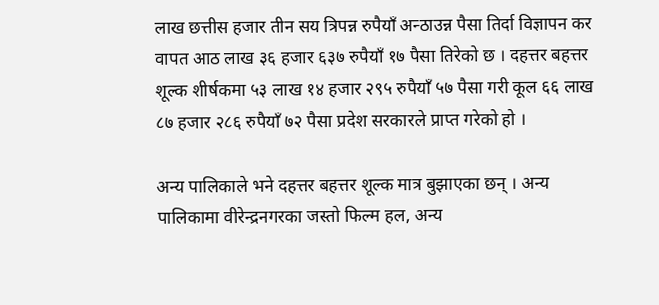लाख छत्तीस हजार तीन सय त्रिपन्न रुपैयाँ अन्ठाउन्न पैसा तिर्दा विज्ञापन कर वापत आठ लाख ३६ हजार ६३७ रुपैयाँ १७ पैसा तिरेको छ । दहत्तर बहत्तर शूल्क शीर्षकमा ५३ लाख १४ हजार २९५ रुपैयाँ ५७ पैसा गरी कूल ६६ लाख ८७ हजार २८६ रुपैयाँ ७२ पैसा प्रदेश सरकारले प्राप्त गरेको हो ।

अन्य पालिकाले भने दहत्तर बहत्तर शूल्क मात्र बुझाएका छन् । अन्य पालिकामा वीरेन्द्रनगरका जस्तो फिल्म हल, अन्य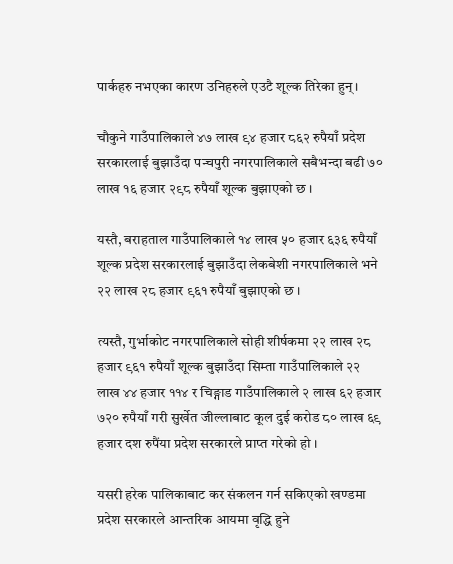पार्कहरु नभएका कारण उनिहरुले एउटै शूल्क तिरेका हुन् ।

चौकुने गाउँपालिकाले ४७ लाख ९४ हजार ८६२ रुपैयाँ प्रदेश सरकारलाई बुझाउँदा पन्चपुरी नगरपालिकाले सबैभन्दा बढी ७० लाख १६ हजार २९८ रुपैयाँ शूल्क बुझाएको छ ।

यस्तै, बराहताल गाउँपालिकाले १४ लाख ५० हजार ६३६ रुपैयाँ शूल्क प्रदेश सरकारलाई बुझाउँदा लेकबेशी नगरपालिकाले भने २२ लाख २८ हजार ९६१ रुपैयाँ बुझाएको छ ।

त्यस्तै, गुर्भाकोट नगरपालिकाले सोही शीर्षकमा २२ लाख २८ हजार ९६१ रुपैयाँ शूल्क बुझाउँदा सिम्ता गाउँपालिकाले २२ लाख ४४ हजार ११४ र चिङ्गाड गाउँपालिकाले २ लाख ६२ हजार ७२० रुपैयाँ गरी सुर्खेत जील्लाबाट कूल दुई करोड ८० लाख ६९ हजार दश रुपैंया प्रदेश सरकारले प्राप्त गरेको हो ।

यसरी हरेक पालिकाबाट कर संकलन गर्न सकिएको खण्डमा प्रदेश सरकारले आन्तरिक आयमा वृद्धि हुने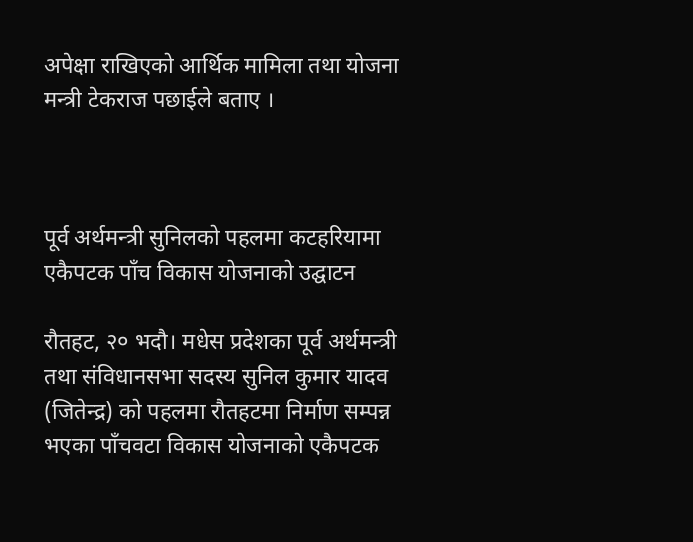अपेक्षा राखिएको आर्थिक मामिला तथा योजना मन्त्री टेकराज पछाईले बताए ।



पूर्व अर्थमन्त्री सुनिलको पहलमा कटहरियामा एकैपटक पाँच विकास योजनाको उद्घाटन

रौतहट, २० भदौ। मधेस प्रदेशका पूर्व अर्थमन्त्री तथा संविधानसभा सदस्य सुनिल कुमार यादव (जितेन्द्र) को पहलमा रौतहटमा निर्माण सम्पन्न भएका पाँचवटा विकास योजनाको एकैपटक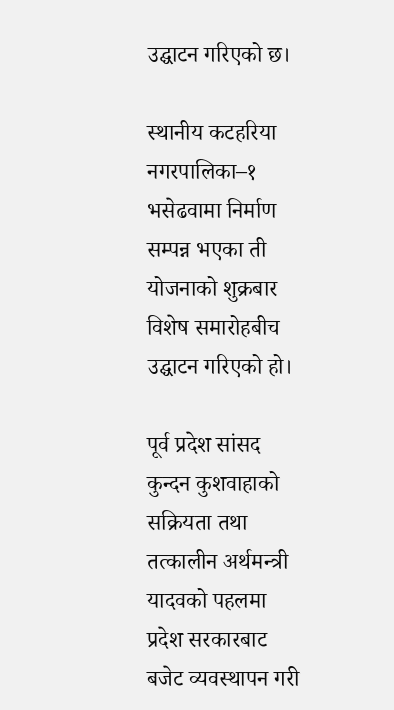उद्घाटन गरिएको छ।

स्थानीय कटहरिया नगरपालिका–१ भसेढवामा निर्माण सम्पन्न भएका ती योजनाको शुक्रबार विशेष समारोहबीच उद्घाटन गरिएको हो।

पूर्व प्रदेश सांसद कुन्दन कुशवाहाको सक्रियता तथा तत्कालीन अर्थमन्त्री यादवको पहलमा प्रदेश सरकारबाट बजेट व्यवस्थापन गरी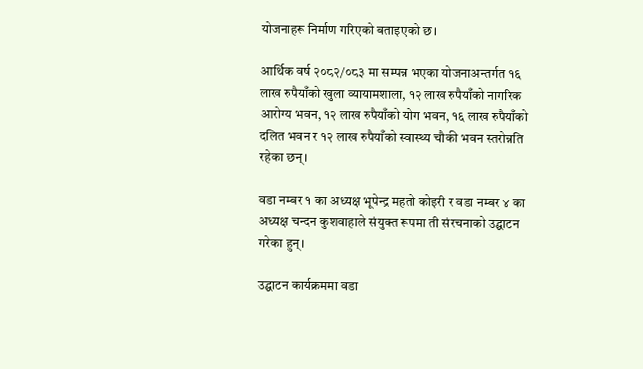योजनाहरू निर्माण गरिएको बताइएको छ।

आर्थिक वर्ष २०८२/०८३ मा सम्पन्न भएका योजनाअन्तर्गत १६ लाख रुपैयाँको खुला व्यायामशाला, १२ लाख रुपैयाँको नागरिक आरोग्य भवन, १२ लाख रुपैयाँको योग भवन, १६ लाख रुपैयाँको दलित भवन र १२ लाख रुपैयाँको स्वास्थ्य चौकी भवन स्तरोन्नति रहेका छन्।

वडा नम्बर १ का अध्यक्ष भूपेन्द्र महतो कोइरी र वडा नम्बर ४ का अध्यक्ष चन्दन कुशवाहाले संयुक्त रूपमा ती संरचनाको उद्घाटन गरेका हुन्।

उद्घाटन कार्यक्रममा वडा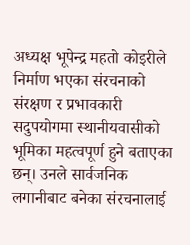अध्यक्ष भूपेन्द्र महतो कोइरीले निर्माण भएका संरचनाको संरक्षण र प्रभावकारी सदुपयोगमा स्थानीयवासीको भूमिका महत्वपूर्ण हुने बताएका छन्। उनले सार्वजनिक लगानीबाट बनेका संरचनालाई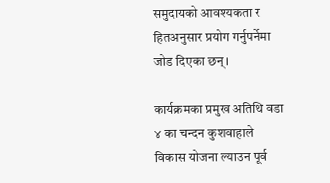समुदायको आवश्यकता र हितअनुसार प्रयोग गर्नुपर्नेमा जोड दिएका छन्।

कार्यक्रमका प्रमुख अतिथि वडा ४ का चन्दन कुशवाहाले विकास योजना ल्याउन पूर्व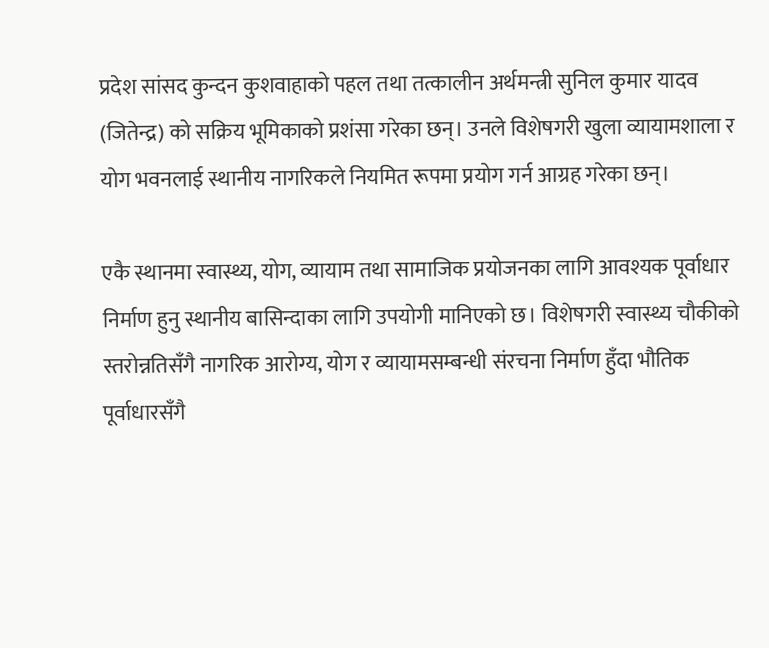प्रदेश सांसद कुन्दन कुशवाहाको पहल तथा तत्कालीन अर्थमन्त्री सुनिल कुमार यादव (जितेन्द्र) को सक्रिय भूमिकाको प्रशंसा गरेका छन्। उनले विशेषगरी खुला व्यायामशाला र योग भवनलाई स्थानीय नागरिकले नियमित रूपमा प्रयोग गर्न आग्रह गरेका छन्।

एकै स्थानमा स्वास्थ्य, योग, व्यायाम तथा सामाजिक प्रयोजनका लागि आवश्यक पूर्वाधार निर्माण हुनु स्थानीय बासिन्दाका लागि उपयोगी मानिएको छ। विशेषगरी स्वास्थ्य चौकीको स्तरोन्नतिसँगै नागरिक आरोग्य, योग र व्यायामसम्बन्धी संरचना निर्माण हुँदा भौतिक पूर्वाधारसँगै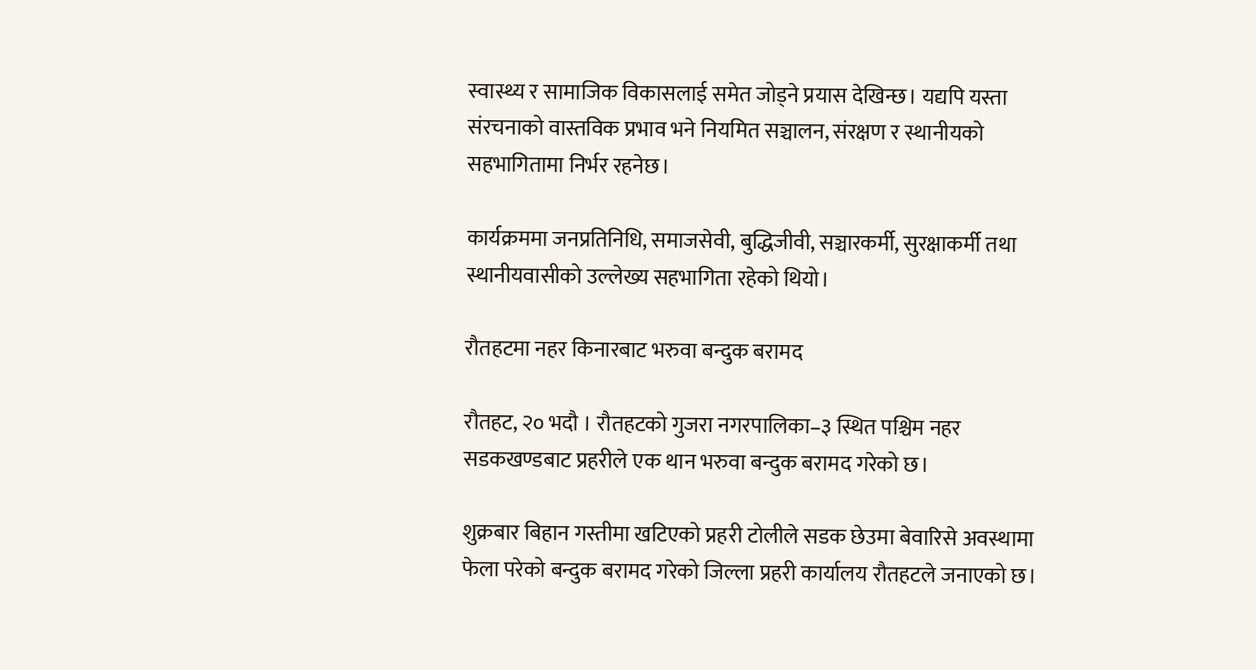स्वास्थ्य र सामाजिक विकासलाई समेत जोड्ने प्रयास देखिन्छ। यद्यपि यस्ता संरचनाको वास्तविक प्रभाव भने नियमित सञ्चालन, संरक्षण र स्थानीयको सहभागितामा निर्भर रहनेछ।

कार्यक्रममा जनप्रतिनिधि, समाजसेवी, बुद्धिजीवी, सञ्चारकर्मी, सुरक्षाकर्मी तथा स्थानीयवासीको उल्लेख्य सहभागिता रहेको थियो।

रौतहटमा नहर किनारबाट भरुवा बन्दुक बरामद

रौतहट, २० भदौ । रौतहटको गुजरा नगरपालिका–३ स्थित पश्चिम नहर सडकखण्डबाट प्रहरीले एक थान भरुवा बन्दुक बरामद गरेको छ।

शुक्रबार बिहान गस्तीमा खटिएको प्रहरी टोलीले सडक छेउमा बेवारिसे अवस्थामा फेला परेको बन्दुक बरामद गरेको जिल्ला प्रहरी कार्यालय रौतहटले जनाएको छ।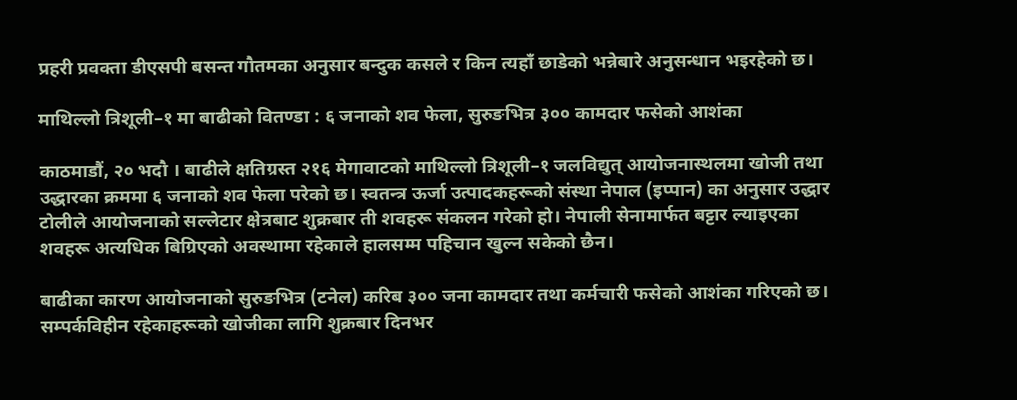प्रहरी प्रवक्ता डीएसपी बसन्त गौतमका अनुसार बन्दुक कसले र किन त्यहाँ छाडेको भन्नेबारे अनुसन्धान भइरहेको छ।

माथिल्लो त्रिशूली–१ मा बाढीको वितण्डा : ६ जनाको शव फेला, सुरुङभित्र ३०० कामदार फसेको आशंका

काठमाडौं, २० भदौ । बाढीले क्षतिग्रस्त २१६ मेगावाटको माथिल्लो त्रिशूली–१ जलविद्युत् आयोजनास्थलमा खोजी तथा उद्धारका क्रममा ६ जनाको शव फेला परेको छ। स्वतन्त्र ऊर्जा उत्पादकहरूको संस्था नेपाल (इप्पान) का अनुसार उद्धार टोलीले आयोजनाको सल्लेटार क्षेत्रबाट शुक्रबार ती शवहरू संकलन गरेको हो। नेपाली सेनामार्फत बट्टार ल्याइएका शवहरू अत्यधिक बिग्रिएको अवस्थामा रहेकाले हालसम्म पहिचान खुल्न सकेको छैन।

बाढीका कारण आयोजनाको सुरुङभित्र (टनेल) करिब ३०० जना कामदार तथा कर्मचारी फसेको आशंका गरिएको छ। सम्पर्कविहीन रहेकाहरूको खोजीका लागि शुक्रबार दिनभर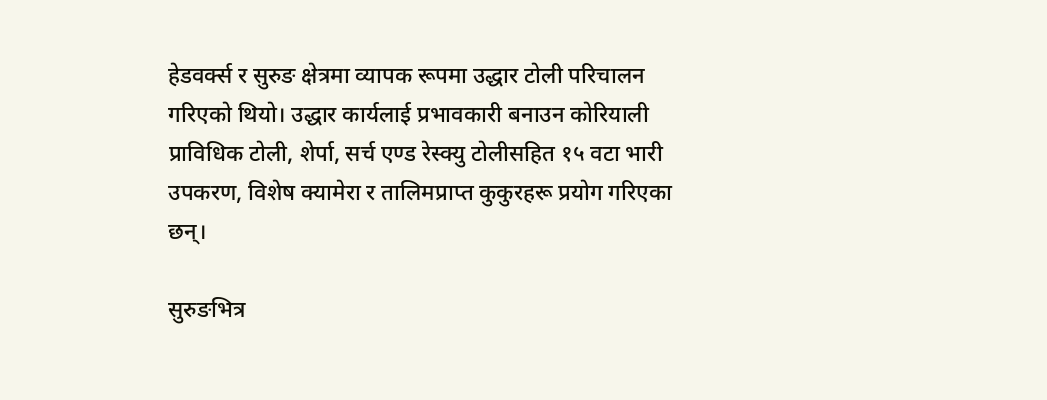हेडवर्क्स र सुरुङ क्षेत्रमा व्यापक रूपमा उद्धार टोली परिचालन गरिएको थियो। उद्धार कार्यलाई प्रभावकारी बनाउन कोरियाली प्राविधिक टोली, शेर्पा, सर्च एण्ड रेस्क्यु टोलीसहित १५ वटा भारी उपकरण, विशेष क्यामेरा र तालिमप्राप्त कुकुरहरू प्रयोग गरिएका छन्।

सुरुङभित्र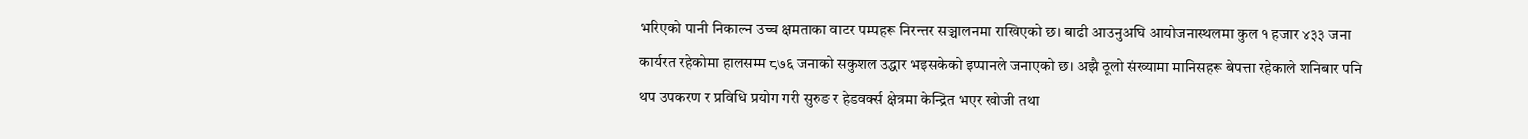भरिएको पानी निकाल्न उच्च क्षमताका वाटर पम्पहरू निरन्तर सञ्चालनमा राखिएको छ। बाढी आउनुअघि आयोजनास्थलमा कुल १ हजार ४३३ जना कार्यरत रहेकोमा हालसम्म ८७६ जनाको सकुशल उद्धार भइसकेको इप्पानले जनाएको छ। अझै ठूलो संख्यामा मानिसहरू बेपत्ता रहेकाले शनिबार पनि थप उपकरण र प्रविधि प्रयोग गरी सुरुङ र हेडवर्क्स क्षेत्रमा केन्द्रित भएर खोजी तथा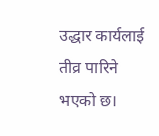उद्धार कार्यलाई तीव्र पारिने भएको छ।